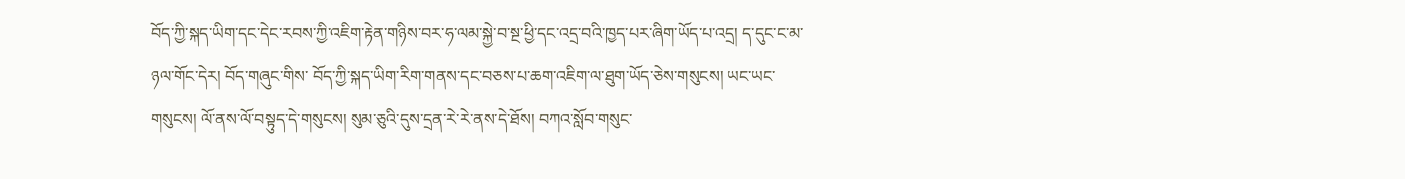བོད་ཀྱི་སྐད་ཡིག་དང་དེང་རབས་ཀྱི་འཇིག་རྟེན་གཉིས་བར་ཧ་ལམ་སྐྱེ་བ་སྔ་ཕྱི་དང་འདྲ་བའི་ཁྱད་པར་ཞིག་ཡོད་པ་འདྲ། ད་དུང་ང་མ་ཉལ་གོང་དེར། བོད་གཞུང་གིས་ བོད་ཀྱི་སྐད་ཡིག་རིག་གནས་དང་བཅས་པ་ཆག་འཇིག་ལ་ཐུག་ཡོད་ཅེས་གསུངས། ཡང་ཡང་གསུངས། ལོ་ནས་ལོ་བསྟུད་དེ་གསུངས། སུམ་ཅུའི་དུས་དྲན་རེ་རེ་ནས་དེ་ཐོས། བཀའ་སློབ་གསུང་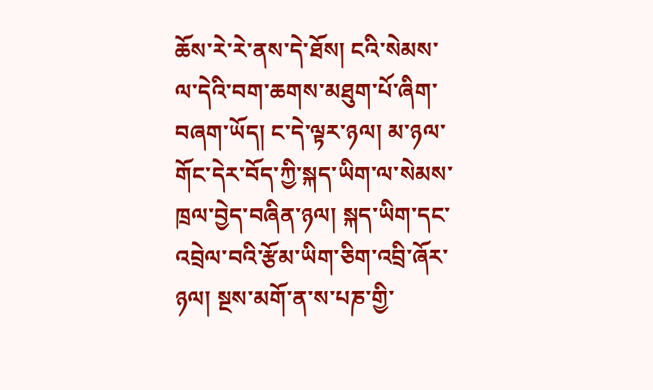ཆོས་རེ་རེ་ནས་དེ་ཐོས། ངའི་སེམས་ལ་དེའི་བག་ཆགས་མཐུག་པོ་ཞིག་བཞག་ཡོད། ང་དེ་ལྟར་ཉལ། མ་ཉལ་གོང་དེར་བོད་ཀྱི་སྐད་ཡིག་ལ་སེམས་ཁྲལ་བྱེད་བཞིན་ཉལ། སྐད་ཡིག་དང་འབྲེལ་བའི་རྩོམ་ཡིག་ཅིག་འབྲི་ཞོར་ཉལ། སྔས་མགོ་ན་ས་པཎ་གྱི་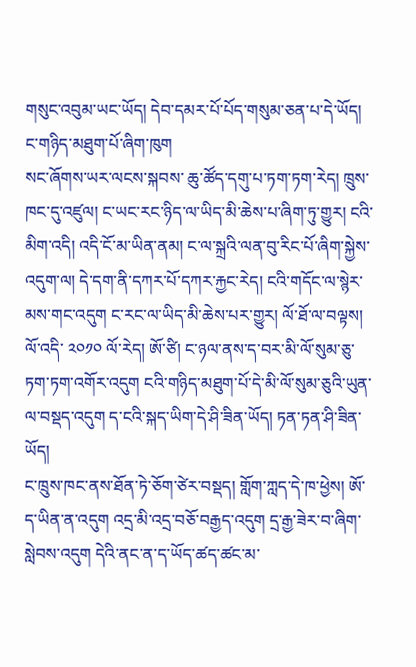གསུང་འབུམ་ཡང་ཡོད། དེབ་དམར་པོ་པོད་གསུམ་ཅན་པ་དེ་ཡོད། ང་གཉིད་མཐུག་པོ་ཞིག་ཁུག
སང་ཞོགས་ཡར་ལངས་སྐབས་ ཆུ་ཚོད་དགུ་པ་ཏག་ཏག་རེད། ཁྲུས་ཁང་དུ་འཛུལ། ང་ཡང་རང་ཉིད་ལ་ཡིད་མི་ཆེས་པ་ཞིག་ཏུ་གྱུར། ངའི་མིག་འདི། འདི་ངོ་མ་ཡིན་ནམ། ང་ལ་སྐྲའི་ལན་བུ་རིང་པོ་ཞིག་སྐྱེས་འདུག་ལ། དེ་དག་ནི་དཀར་པོ་དཀར་རྐྱང་རེད། ངའི་གདོང་ལ་སྙེར་མས་གང་འདུག ང་རང་ལ་ཡིད་མི་ཆེས་པར་གྱུར། ལོ་ཐོ་ལ་བལྟས། ལོ་འདི་ ༢༠༡༠ ལོ་རེད། ཨོ་ཙི། ང་ཉལ་ནས་ད་བར་མི་ལོ་སུམ་ཅུ་ཏག་ཏག་འགོར་འདུག ངའི་གཉིད་མཐུག་པོ་དེ་མི་ལོ་སུམ་ཅུའི་ཡུན་ལ་བསྡད་འདུག ད་ངའི་སྐད་ཡིག་དེ་ཤི་ཟིན་ཡོད། ཏན་ཏན་ཤི་ཟིན་ཡོད།
ང་ཁྲུས་ཁང་ནས་ཐོན་ཏེ་ཅོག་ཙེར་བསྡད། གློག་ཀླད་དེ་ཁ་ཕྱེས། ཨོ་ད་ཡིན་ན་འདུག འདྲ་མི་འདྲ་བཅོ་བརྒྱད་འདུག དྲ་རྒྱ་ཟེར་བ་ཞིག་སླེབས་འདུག དེའི་ནང་ན་ད་ཡོད་ཚད་ཚང་མ་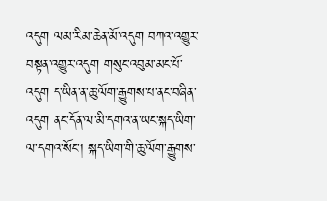འདུག ལམ་རིམ་ཆེན་མོ་འདུག བཀའ་འགྱུར་བསྟན་འགྱུར་འདུག གསུང་འབུམ་མང་པོ་འདུག ད་ཡིན་ན་ཆུ་ལོག་རྒྱུགས་པ་ནང་བཞིན་འདུག ནང་དོན་ལ་མི་དགའ་ན་ཡང་སྐད་ཡིག་ལ་དགའ་སོང་། སྐད་ཡིག་གི་ཆུ་ལོག་རྒྱུགས་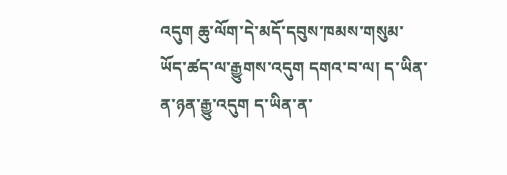འདུག ཆུ་ལོག་དེ་མདོ་དབུས་ཁམས་གསུམ་ཡོད་ཚད་ལ་རྒྱུགས་འདུག དགའ་བ་ལ། ད་ཡིན་ན་ཉན་རྒྱུ་འདུག ད་ཡིན་ན་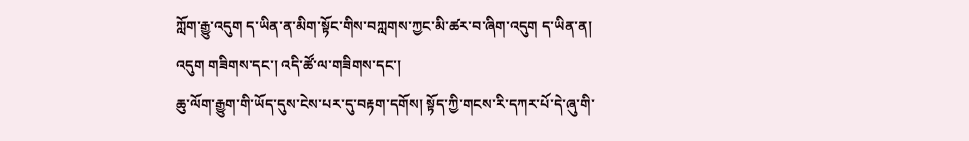ཀློག་རྒྱུ་འདུག ད་ཡིན་ན་མིག་སྟོང་གིས་བཀླགས་ཀྱང་མི་ཚར་བ་ཞིག་འདུག ད་ཡིན་ན། འདུག གཟིགས་དང་། འདི་ཚོ་ལ་གཟིགས་དང་།
ཆུ་ལོག་རྒྱུག་གི་ཡོད་དུས་ངེས་པར་དུ་བརྟག་དགོས། སྟོད་ཀྱི་གངས་རི་དཀར་པོ་དེ་ཞུ་གི་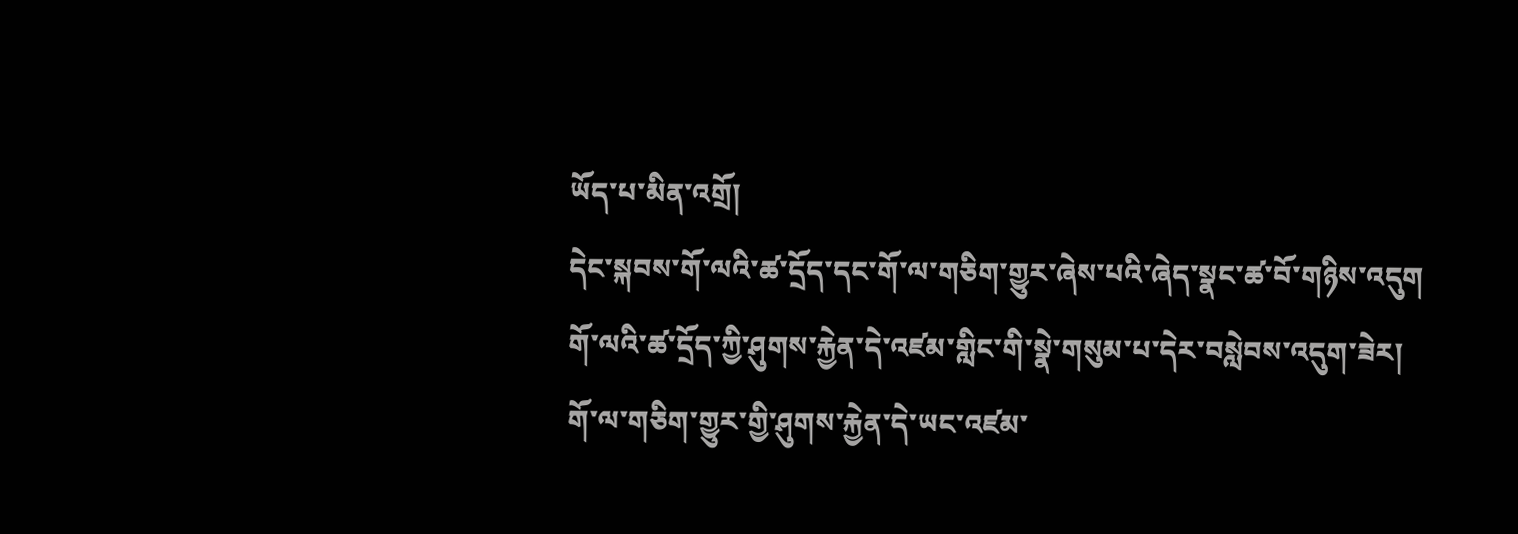ཡོད་པ་མིན་འགྲོ།
དེང་སྐབས་གོ་ལའི་ཚ་དྲོད་དང་གོ་ལ་གཅིག་གྱུར་ཞེས་པའི་ཞེད་སྣང་ཚ་བོ་གཉིས་འདུག
གོ་ལའི་ཚ་དྲོད་ཀྱི་ཤུགས་རྐྱེན་དེ་འཛམ་གླིང་གི་སྣེ་གསུམ་པ་དེར་བསླེབས་འདུག་ཟེར།
གོ་ལ་གཅིག་གྱུར་གྱི་ཤུགས་རྐྱེན་དེ་ཡང་འཛམ་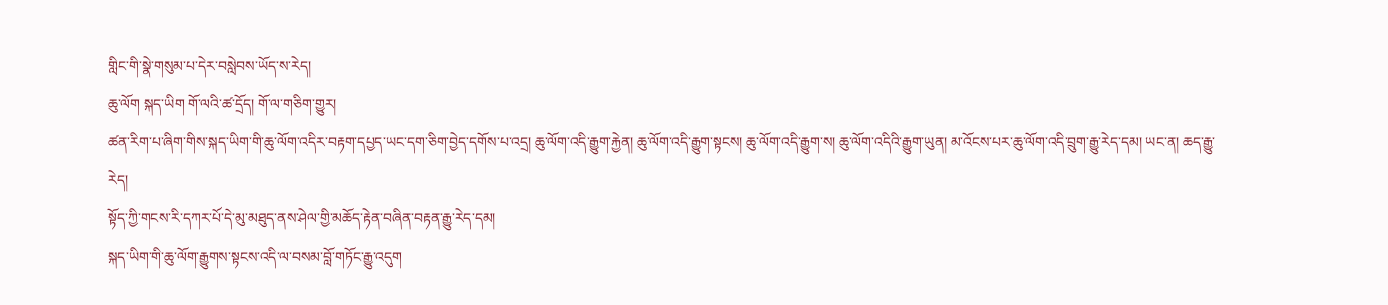གླིང་གི་སྣེ་གསུམ་པ་དེར་བསླེབས་ཡོད་ས་རེད།
ཆུ་ལོག སྐད་ཡིག གོ་ལའི་ཚ་དྲོད། གོ་ལ་གཅིག་གྱུར།
ཚན་རིག་པ་ཞིག་གིས་སྐད་ཡིག་གི་ཆུ་ལོག་འདིར་བརྟག་དཔྱད་ཡང་དག་ཅིག་བྱེད་དགོས་པ་འདྲ། ཆུ་ལོག་འདི་རྒྱུག་རྐྱེན། ཆུ་ལོག་འདི་རྒྱུག་སྟངས། ཆུ་ལོག་འདི་རྒྱུག་ས། ཆུ་ལོག་འདིའི་རྒྱུག་ཡུན། མ་འོངས་པར་ཆུ་ལོག་འདི་བྲུག་རྒྱུ་རེད་དམ། ཡང་ན། ཆད་རྒྱུ་རེད།
སྟོད་ཀྱི་གངས་རི་དཀར་པོ་དེ་མུ་མཐུད་ནས་ཤེལ་གྱི་མཆོད་རྟེན་བཞིན་བརྟན་རྒྱུ་རེད་དམ།
སྐད་ཡིག་གི་ཆུ་ལོག་རྒྱུགས་སྟངས་འདི་ལ་བསམ་བློ་གཏོང་རྒྱུ་འདུག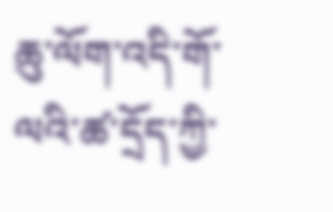ཆུ་ལོག་འདི་གོ་ལའི་ཚ་དྲོད་ཀྱི་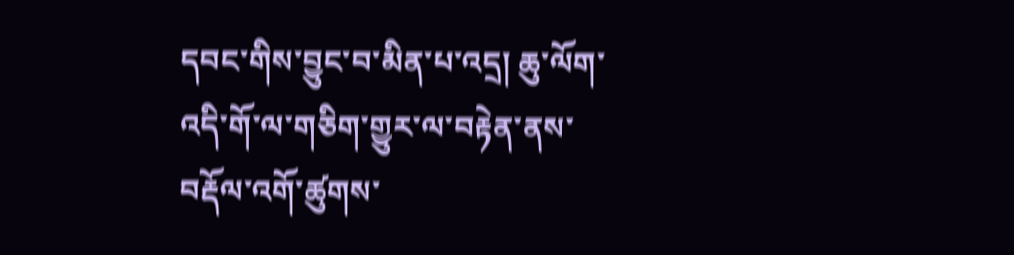དབང་གིས་བྱུང་བ་མིན་པ་འདྲ། ཆུ་ལོག་འདི་གོ་ལ་གཅིག་གྱུར་ལ་བརྟེན་ནས་བརྡོལ་འགོ་ཚུགས་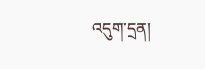འདུག་དྲན།